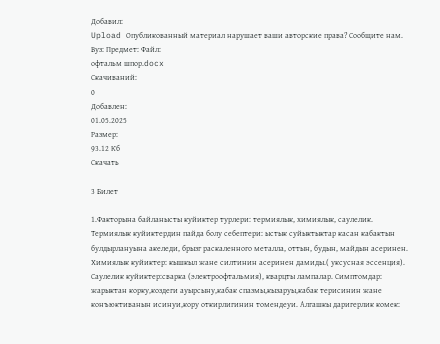Добавил:
Upload Опубликованный материал нарушает ваши авторские права? Сообщите нам.
Вуз: Предмет: Файл:
офтальм шпор.docx
Скачиваний:
0
Добавлен:
01.05.2025
Размер:
93.12 Кб
Скачать

3 Билет

1.Факторына байланысты куйиктер турлери: термиялык, химиялык, саулелик. Термиялык куйиктердин пайда болу себептери: ыстык суйыктыктар касан кабактын булдырлануына акеледи, брызг раскаленного металла, оттын, будын, майдын асеринен. Химиялык куйиктер: кышкыл жане силтинин асеринен дамиды.( уксусная эссенция). Саулелик куйиктер:сварка (электроофтальмия), кварцты лампалар. Симптомдар: жарыктан корку,коздеги ауырсыну,кабак спазмы,кызаруы,кабак терисинин жане конъюктиванын исинуи,кору откирлигинин томендеуи. Алгашкы даригерлик комек: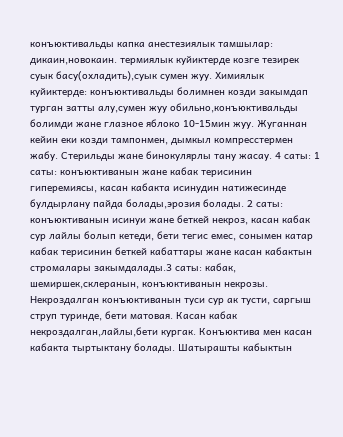конъюктивальды капка анестезиялык тамшылар: дикаин,новокаин. термиялык куйиктерде козге тезирек суык басу(охладить),суык сумен жуу. Химиялык куйиктерде: конъюктивальды болимнен козди закымдап турган затты алу,сумен жуу обильно,конъюктивальды болимди жане глазное яблоко 10-15мин жуу. Жуганнан кейин еки козди тампонмен, дымкыл компресстермен жабу. Стерильды жане бинокулярлы тану жасау. 4 cаты: 1 саты: конъюктиванын жане кабак терисинин гиперемиясы, касан кабакта исинудин натижесинде булдырлану пайда болады,эрозия болады. 2 саты: конъюктиванын исинуи жане беткей некроз, касан кабак сур лайлы болып кетеди, бети тегис емес, сонымен катар кабак терисинин беткей кабаттары жане касан кабактын стромалары закымдалады.3 саты: кабак, шемиршек,склеранын, конъюктиванын некрозы. Некроздалган конъюктиванын туси сур ак тусти, саргыш струп туринде, бети матовая. Касан кабак некроздалган,лайлы,бети кургак. Конъюктива мен касан кабакта тыртыктану болады. Шатырашты кабыктын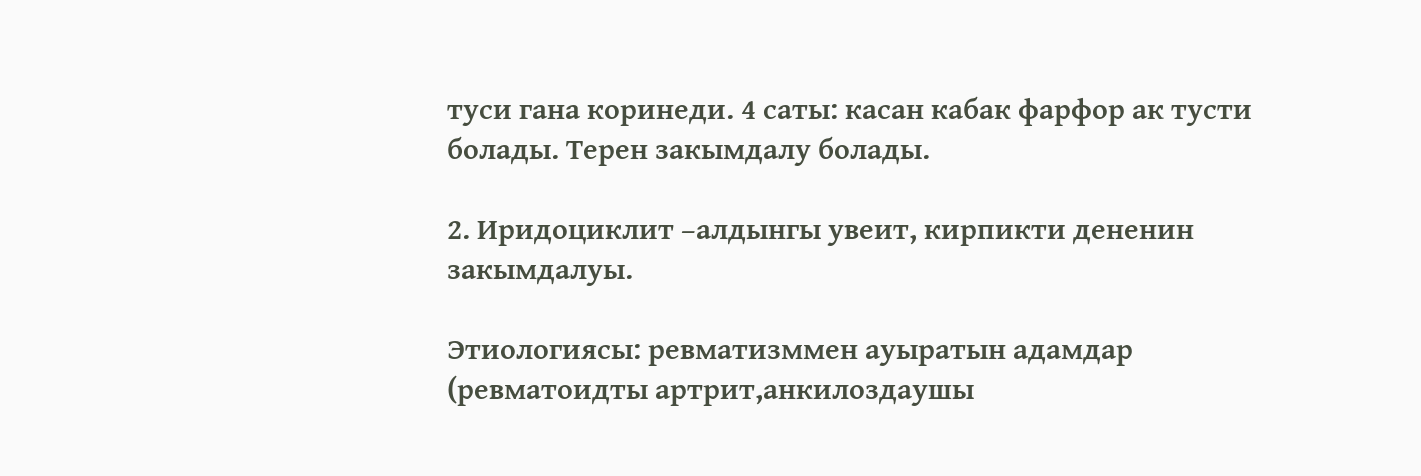туси гана коринеди. 4 саты: касан кабак фарфор ак тусти болады. Терен закымдалу болады.

2. Иридоциклит –алдынгы увеит, кирпикти дененин закымдалуы.

Этиологиясы: ревматизммен ауыратын адамдар (ревматоидты артрит,анкилоздаушы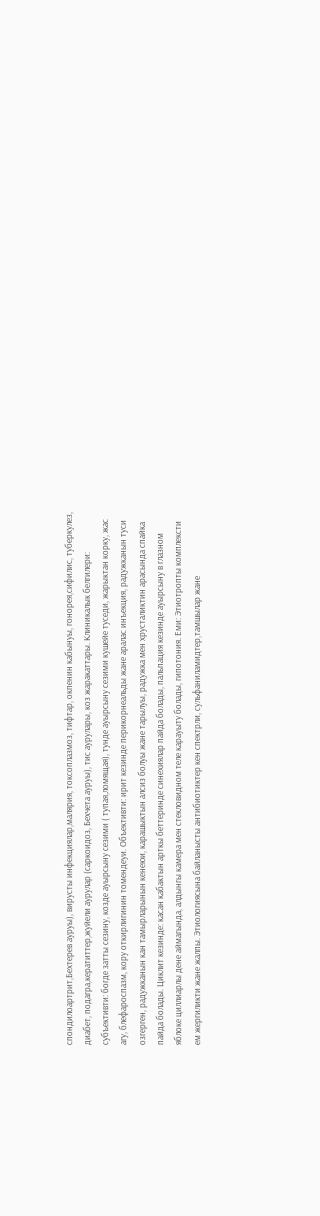спондилоартрит,Бехтерев ауруы), вирусты инфекциялар,малярия, токсоплазмоз, тифтар, окпенин кабынуы, гонорея,сифилис, туберкулез, диабет, подагра,кератиттер,жуйели аурулар (саркоидоз, Бехчета ауруы), тис аурулары, коз жаракаттары. Клиникалык белгилери: субъективти: богде затты сезину, козде ауырсыну сезими ( тупая,ломящая), тунде ауырсыну сезими кушейе туседи, жарыктан корку, жас агу, блефароспазм, кору откирлигинин томендеуи. Объективти: ирит кезинде перикорнеальды жане аралас инъекция, радужканын туси озгерген, радужканын кан тамырларынын кенеюи, карашыктын алсиз болуы жане тарылуы, радужка мен хрусталиктин арасында спайка пайда болады. Циклит кезинде: касан кабактын арткы беттеринде синехиялар пайда болады, пальпация кезинде ауырсыну в глазном яблоке циллиарлы дене аймагында, алдынгы камера мен стекловидном теле карауыту болады, гипотония. Еми: Этиотропты комплексти ем жергиликти жане жалпы. Этиологиясына байланысты антибиотиктер кен спектрли, сульфаниламидтер,тамшылар жане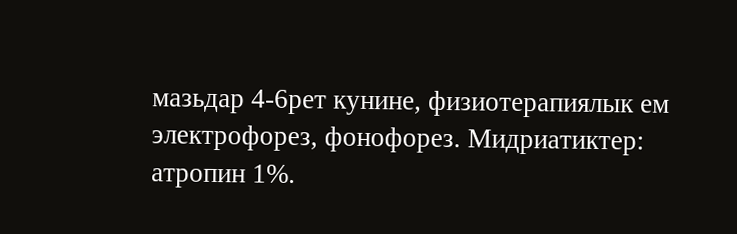мазьдар 4-6рет кунине, физиотерапиялык ем электрофорез, фонофорез. Мидриатиктер: атропин 1%.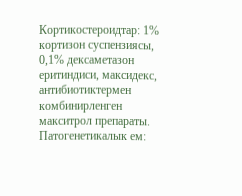Кортикостероидтар: 1% кортизон суспензиясы, 0,1% дексаметазон еритиндиси, максидекс, антибиотиктермен комбинирленген макситрол препараты. Патогенетикалык ем: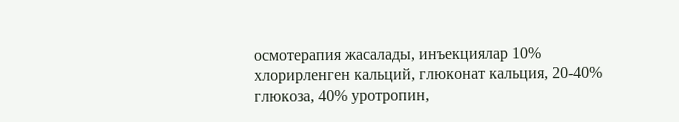осмотерапия жасалады, инъекциялар 10% хлорирленген кальций, глюконат кальция, 20-40% глюкоза, 40% уротропин,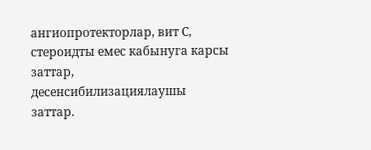ангиопротекторлар, вит С, стероидты емес кабынуга карсы заттар, десенсибилизациялаушы заттар.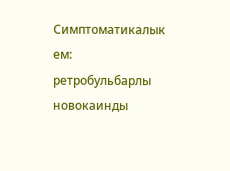Симптоматикалык ем: ретробульбарлы новокаинды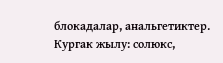блокадалар, анальгетиктер. Кургак жылу: солюкс,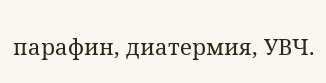парафин, диатермия, УВЧ.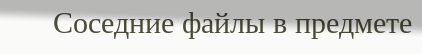Соседние файлы в предмете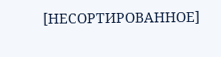[НЕСОРТИРОВАННОЕ]